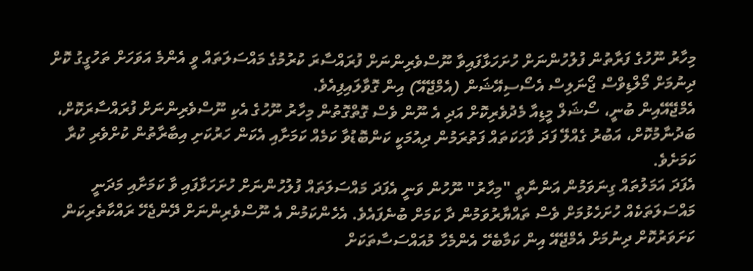މިހާރު ނޫހުގެ ފަރާތުން ފުލުހުންނަށް ހުށަހަޅާފައިވާ ނޫސްވެރިންނަށް ފުރައްސާރަ ކުރުމުގެ މައްސަލަތައް ވީ އެންމެ އަވަހަށް ތަހުގީގު ކޮށް ދިނުމަށް މޯލްޑިވްސް ޖޯނަލިސް އެސޯސިއޭޝަން (އެމްޖޭއޭ) އިން ގޮވާލައިފިއެވެ.
އެމްޖޭއޭއިން ބުނީ، ސޯޝަލް މީޑިއާ މެދުވެރިކޮށް އަދި އެ ނޫން ވެސް ގޮތްގޮތުން މިހާރު ނޫހުގެ އެކި ނޫސްވެރިންނަށް ފުރައްސާރަކޮށް، ބަދުނާމުކޮށް، އަބުރު ގެއްލޭ ފަދަ ވާހަކަތައް ފަތުރަމުން ދިއުމަކީ ކަންބޮޑުވާ ކަމެއް ކަމަށާއި އެކަން ހަރުކަށި އިބާރާތުން ކުށްވެރި ކުރާ ކަމަށެވެ.
އެފަދަ އަމަލުތައް ގިނަވަމުން އަންނާތީ "މިހާރު" ނޫހުން ވަނީ އެފަދަ މައްސަލަތައް ފުލުހުންނަށް ހުށަހަޅާފައި ވާ ކަމަށާއި މަދަނީ މައްސަލަތަކެއް ހުށަހެޅުމަށް ވެސް ތައްޔާރުވަމުން ދާ ކަމަށް ބުނެފައެވެ. އެހެންކަމުން އެ ނޫސްވެރިންނަށް ދޭންޖެހޭ ރައްކާތެރިކަން ކަށަވަރުކޮށް ދިނުމަށް އެމްޖޭއޭ އިން ކަމާބެހޭ އެންމެހާ މުއައްސަސާތަކަށް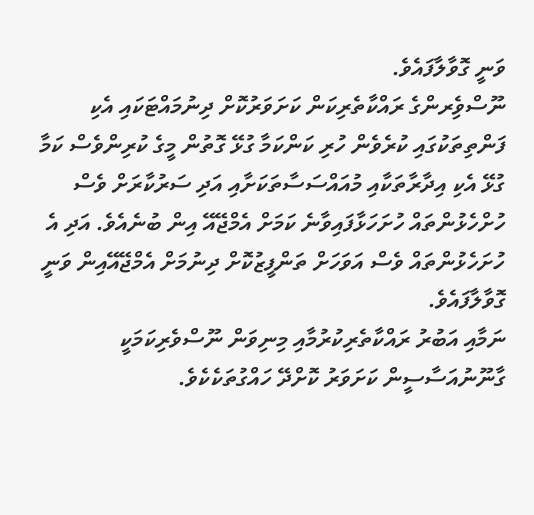ވަނީ ގޮވާލާފައެވެ.
ނޫސްވެިރންގެ ރައްކާތެރިކަން ކަށަވަރުކޮށް ދިނުމައްޓަކައި އެކި ފަންތިތަކުގައި ކުރެވެން ހުރި ކަންކަމާ ގުޅޭ ގޮތުން މީގެ ކުރިންވެސް ކަމާ ގުޅޭ އެކި އިދާރާތަކާއި މުއައްސަސާތަކަށާއި އަދި ސަރުކާރަށް ވެސް ހުށްހެޅުންތައް ހުށަހަޅާފައިވާނެ ކަމަށް އެމްޖޭއޭ އިން ބުނެއެވެ. އަދި އެ ހުށަހެޅުންތައް ވެސް އަވަހަށް ތަންފީޒުކޮށް ދިނުމަށް އެމްޖޭއޭއިން ވަނީ ގޮވާލާފައެވެ.
ނަމާއި އަބުރު ރައްކާތެރިކުރުމާއި މިނިވަން ނޫސްވެރިކަމަކީ ގާނޫނުއަސާސީން ކަށަވަރު ކޮށްދޭ ހައްގުތަކެކެވެ.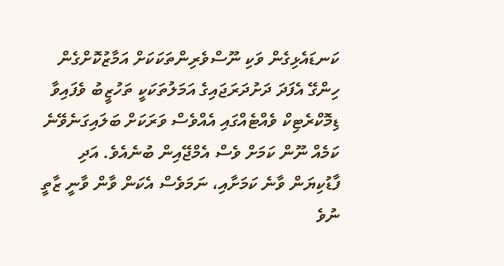ކަނޑައެޅިގެން ވަކި ނޫސްވެރިންތަކަކަށް އަމާޒުކޮށްގެން ހިންގޭ އެފަދަ ދަށުދަރަޖައިގެ އަމަލުތަކަކީ ތަހުޒީބު ވެފައިވާ ޑިމޮކްރެޓިކް ވެއްޓެއްގައި އެއްވެސް ވަރަކަށް ބަލައިގަނެވޭނެ ކަމެއް ނޫން ކަމަށް ވެސް އެމްޖޭއިން ބުނެއެވެ. އަދި ފާޑުކިޔަން ވާނެ ކަމަށާއި، ނަމަވެސް އެކަން ވާން ވާނީ ޒާތީ ނުވެ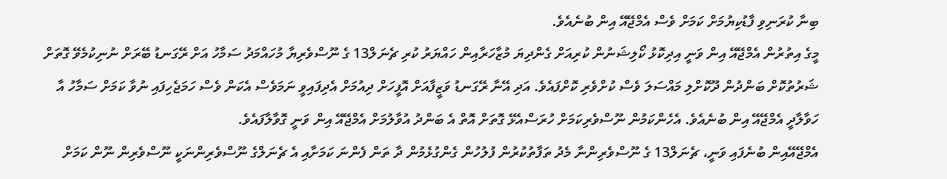ބިނާ ކުރަނިވި ފާޑުކިޔުމަށް ކަމަށް ވެސް އެމްޖޭއޭ އިން ބުނެއެވެ.
މީގެ އިތުރުން އެމްޖޭއޭ އިން ވަނީ އިދިކޮޅު ކޯލިޝަނުން ކުރިއަށް ގެންދިޔަ މުޒާހަރާއިން ހައްޔަރު ކުރި ޗެނަލް13 ގެ ނޫސްވެރިޔާ މުހައްމަދު ސަމާހު އަށް ރޭގަނޑު ބޭރަށް ނުނިކުމެވޭ ގޮތަށް ޝަރުތުކޮށް ބަންދުން ދޫކޮށްލި މައްސަލަ ވެސް ކުށްވެރި ކޮށްފައެވެ. އަދި އޭނާ ރޭގަނޑު ވަޒީފާއަށް އޮފީހަށް ދިއުމަށް އެދިފައިވީ ނަމަވެސް އެކަން ވެސް ހަމަޖެހިފައި ނުވާ ކަމަށް ސަމާހު އާ ހަވާލާދީ އެމްޖޭއޭ އިން ބުނެއެވެ. އެހެންކަމުން ނޫސްވެރިކަމަށް ހުރަސްއެޅޭ ގޮތަށް އޮތް އެ ބަންދު އުވާލުމަށް އެމްޖޭއޭ އިން ވަނީ ގޮވާލާފައެވެ.
އެމްޖޭއޭއިން ބުނެފައި ވަނީ، ޗެނަލް13 ގެ ނޫސްވެރިންނާ މެދު ތަފާތުކުރުން ފުލުހުން ގެންގުޅެމުން ދާ ތަން ފެންނަ ކަމަށާއި އެ ޗެނަލްގެ ނޫސްވެރިންނަކީ ނޫސްވެރިން ނޫން ކަމަށް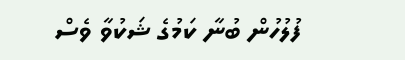ފުލުހުން ބުނާ ކަމުގެ ޝަކުވާ ވެސް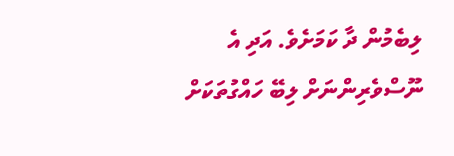ލިބެމުން ދާ ކަމަށެވެ. އަދި އެ ނޫސްވެރިންނަށް ލިބޭ ހައްގުތަކަށް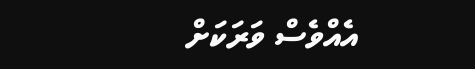އެއްވެސް ވަރަކަށް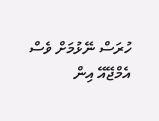ހުރަސް ނޭޅުމަށް ވެސް އެމްޖޭއޭ އިން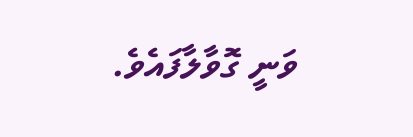ވަނީ ގޮވާލާފައެވެ.